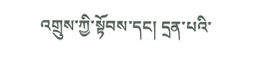འགྲུས་ཀྱི་སྟོབས་དང། དྲན་པའི་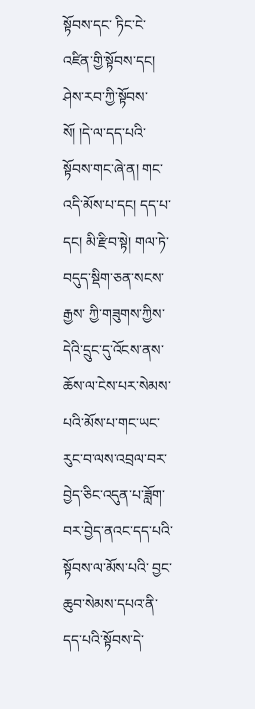སྟོབས་དང་ ཏིང་ངེ་འཛིན་གྱི་སྟོབས་དང། ཤེས་རབ་ཀྱི་སྟོབས་སོ། །དེ་ལ་དད་པའི་སྟོབས་གང་ཞེ་ན། གང་འདི་མོས་པ་དང། དད་པ་དང། མི་རྫིབ་སྟེ། གལ་ཏེ་བདུད་སྡིག་ཅན་སངས་རྒྱས་ ཀྱི་གཟུགས་ཀྱིས་དེའི་དྲུང་དུ་འོངས་ནས་ཆོས་ལ་ངེས་པར་སེམས་པའི་མོས་པ་གང་ཡང་རུང་བ་ལས་འབྲལ་བར་བྱེད་ཅིང་འདུན་པ་ཟློག་བར་བྱེད་ནའང་དད་པའི་སྟོབས་ལ་མོས་པའི་ བྱང་ཆུབ་སེམས་དཔའ་ནི་དད་པའི་སྟོབས་དེ་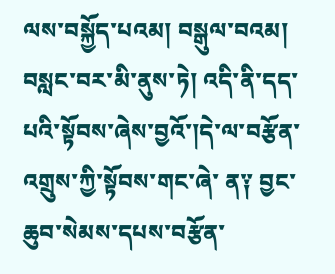ལས་བསྐྱོད་པའམ། བསྒུལ་བའམ། བསླང་བར་མི་ནུས་ཏེ། འདི་ནི་དད་པའི་སྟོབས་ཞེས་བྱའོ་།དེ་ལ་བརྩོན་འགྲུས་ཀྱི་སྟོབས་གང་ཞེ་ ན༑ བྱང་ཆུབ་སེམས་དཔས་བརྩོན་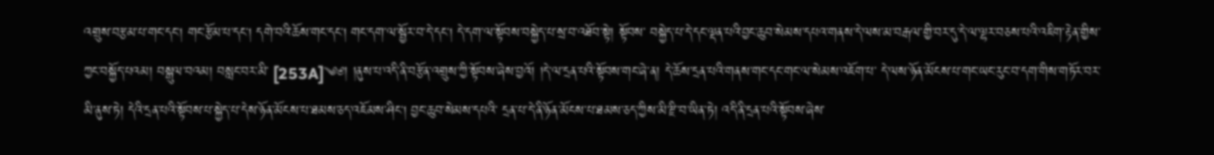འགྲུས་བརྩམ་པ་གང་དང། གང་རྩོམ་པ་དང། དགེ་བའི་ཆོས་གང་དང། གང་དག་ལ་སྦྱོར་བ་དེ་དང། དེ་དག་ལ་སྟོབས་བསྐྱེད་པ་སྲ་བ་འཐོབ་སྟེ། སྟོབས་ བསྐྱེད་པ་དེ་དང་ལྡན་པའི་བྱང་ཆུབ་སེམས་དཔའ་གནས་དེ་ལས་མ་བརྒལ་གྱི་བར་དུ་དེ་ལ་ལྷར་བཅས་པའི་འཇིག་རྟེན་གྱིས་ཀྱང་བསྐྱོད་པའམ། བསྒུལ་བའམ། བསླང་བར་མི་ [253A]༄༅། །ནུས་པ་འདི་ནི་བརྩོན་འགྲུས་ཀྱི་སྟོབས་ཞེས་བྱའོ། །དེ་ལ་དྲན་པའི་སྟོབས་གང་ཞེ་ན། དེ་ཆོས་དྲན་པའི་གནས་གང་དང་གང་ལ་སེམས་འཇོག་པ་ དེ་ལས་ཉོན་མོངས་པ་གང་ཡང་རུང་བ་དག་གིས་གཏོར་བར་མི་ནུས་ཏེ། དེའི་དྲན་པའི་སྟོབས་པ་སྐྱེད་པ་དེས་ཉོན་མོངས་པ་ཐམས་ཅད་འཇོམས་ཤིང། བྱང་ཆུབ་སེམས་དཔའི་ དྲན་པ་དེ་ནི་ཉོན་མོངས་པ་ཐམས་ཅད་ཀྱིས་མི་རྫི་བ་ཡིན་ཏེ། འདི་ནི་དྲན་པའི་སྟོབས་ཞེས་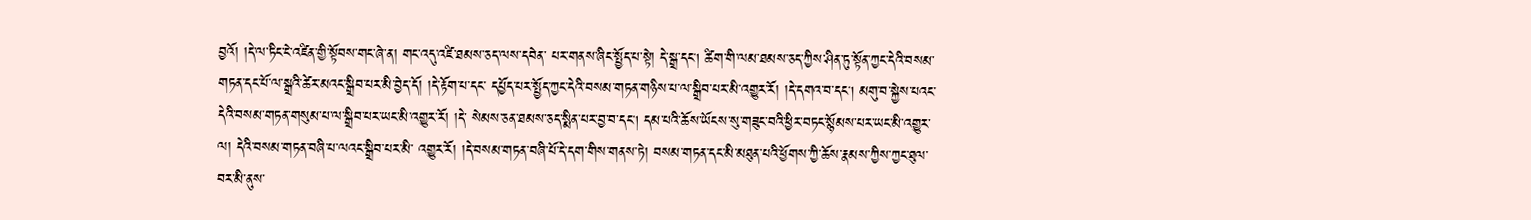བྱའོ། །དེ་ལ་ཏིང་ངེ་འཛིན་གྱི་སྟོབས་གང་ཞེ་ན། གང་འདུ་འཛི་ཐམས་ཅད་ལས་དབེན་ པར་གནས་ཞིང་སྤྱོད་པ་སྟེ། དེ་སྒྲ་དང། ཚིག་གི་ལམ་ཐམས་ཅད་ཀྱིས་ཤིན་ཏུ་སྟོན་ཀྱང་དེའི་བསམ་གཏན་དང་པོ་ལ་སྒྲའི་ཚེར་མའང་སྒྲིབ་པར་མི་བྱེད་དོ། །དེ་རྟོག་པ་དང་ དཔྱོད་པར་སྤྱོད་ཀྱང་དེའི་བསམ་གཏན་གཉིས་པ་ལ་སྒྲིབ་པར་མི་འགྱུར་རོ། །དེ་དགའ་བ་དང། མགུ་བ་སྐྱེས་པའང་དེའི་བསམ་གཏན་གསུམ་པ་ལ་སྒྲིབ་པར་ཡང་མི་འགྱུར་རོ། །དེ་ སེམས་ཅན་ཐམས་ཅད་སྨིན་པར་བྱ་བ་དང། དམ་པའི་ཆོས་ཡོངས་སུ་གཟུང་བའི་ཕྱིར་བཏང་སྙོམས་པར་ཡང་མི་འགྱུར་ལ། དེའི་བསམ་གཏན་བཞི་པ་ལའང་སྒྲིབ་པར་མི་ འགྱུར་རོ། །དེ་བསམ་གཏན་བཞི་པོ་དེ་དག་གིས་གནས་ཏེ། བསམ་གཏན་དང་མི་མཐུན་པའི་ཕྱོགས་ཀྱི་ཆོས་རྣམས་ཀྱིས་ཀྱང་ཐུལ་བར་མི་ནུས་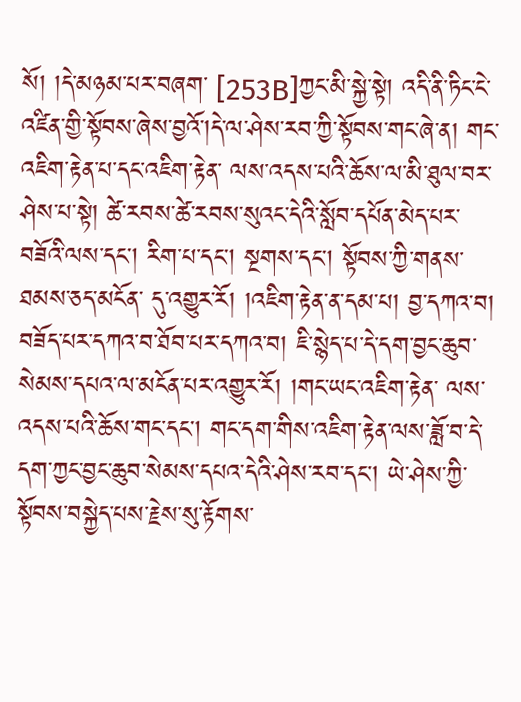སོ། །དེ་མཉམ་པར་བཞག་ [253B]ཀྱང་མི་སྐྱེ་སྟེ། འདི་ནི་ཏིང་ངེ་འཛིན་གྱི་སྟོབས་ཞེས་བྱའོ་།དེ་ལ་ཤེས་རབ་ཀྱི་སྟོབས་གང་ཞེ་ན། གང་འཇིག་རྟེན་པ་དང་འཇིག་རྟེན་ ལས་འདས་པའི་ཆོས་ལ་མི་ཐུལ་བར་ཤེས་པ་སྟེ། ཚེ་རབས་ཚེ་རབས་སུའང་དེའི་སློབ་དཔོན་མེད་པར་བཟོའི་ལས་དང། རིག་པ་དང། སྔགས་དང། སྟོབས་ཀྱི་གནས་ཐམས་ཅད་མངོན་ དུ་འགྱུར་རོ། །འཇིག་རྟེན་ན་དམ་པ། བྱ་དཀའ་བ། བཟོད་པར་དཀའ་བ་ཐོབ་པར་དཀའ་བ། ཇི་སྙེད་པ་དེ་དག་བྱང་ཆུབ་སེམས་དཔའ་ལ་མངོན་པར་འགྱུར་རོ། །གང་ཡང་འཇིག་རྟེན་ ལས་འདས་པའི་ཆོས་གང་དང། གང་དག་གིས་འཇིག་རྟེན་ལས་ཟློ་བ་དེ་དག་ཀྱང་བྱང་ཆུབ་སེམས་དཔའ་དེའི་ཤེས་རབ་དང། ཡེ་ཤེས་ཀྱི་སྟོབས་བསྐྱེད་པས་རྗེས་སུ་རྟོགས་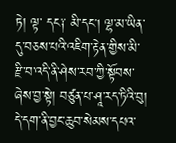ཏེ། ལྟ་ དང༑ མི་དང། ལྷ་མ་ཡིན་དུ་བཅས་པའི་འཇིག་རྟེན་གྱིས་མི་རྫི་བ་འདི་ནི་ཤེས་རབ་ཀྱི་སྟོབས་ཞེས་བྱ་སྟེ། བཙུན་པ་ཤཱ་རད་ཏིའི་བུ། དེ་དག་ནི་བྱང་ཆུབ་སེམས་དཔའ་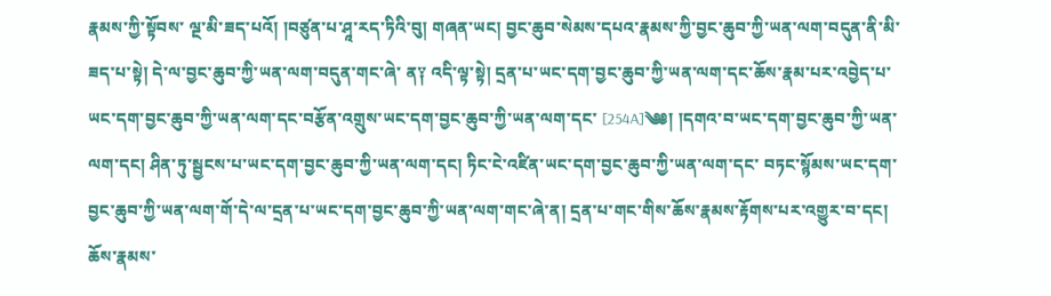རྣམས་ཀྱི་སྟོབས་ ལྔ་མི་ཟད་པའོ། །བཙུན་པ་ཤཱ་རད་ཏིའི་བུ། གཞན་ཡང། བྱང་ཆུབ་སེམས་དཔའ་རྣམས་ཀྱི་བྱང་ཆུབ་ཀྱི་ཡན་ལག་བདུན་ནི་མི་ཟད་པ་སྟེ། དེ་ལ་བྱང་ཆུབ་ཀྱི་ཡན་ལག་བདུན་གང་ཞེ་ ན༑ འདི་ལྟ་སྟེ། དྲན་པ་ཡང་དག་བྱང་ཆུབ་ཀྱི་ཡན་ལག་དང་ཆོས་རྣམ་པར་འབྱེད་པ་ཡང་དག་བྱང་ཆུབ་ཀྱི་ཡན་ལག་དང་བརྩོན་འགྲུས་ཡང་དག་བྱང་ཆུབ་ཀྱི་ཡན་ལག་དང་ [254A]༄༅། །དགའ་བ་ཡང་དག་བྱང་ཆུབ་ཀྱི་ཡན་ལག་དང། ཤིན་ཏུ་སྦྱངས་པ་ཡང་དག་བྱང་ཆུབ་ཀྱི་ཡན་ལག་དང། ཏིང་ངེ་འཛིན་ཡང་དག་བྱང་ཆུབ་ཀྱི་ཡན་ལག་དང་ བཏང་སྙོམས་ཡང་དག་བྱང་ཆུབ་ཀྱི་ཡན་ལག་གོ་དེ་ལ་དྲན་པ་ཡང་དག་བྱང་ཆུབ་ཀྱི་ཡན་ལག་གང་ཞེ་ན། དྲན་པ་གང་གིས་ཆོས་རྣམས་རྟོགས་པར་འགྱུར་བ་དང། ཆོས་རྣམས་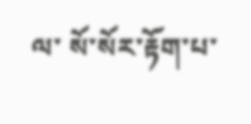ལ་ སོ་སོར་རྟོག་པ་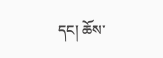དང། ཆོས་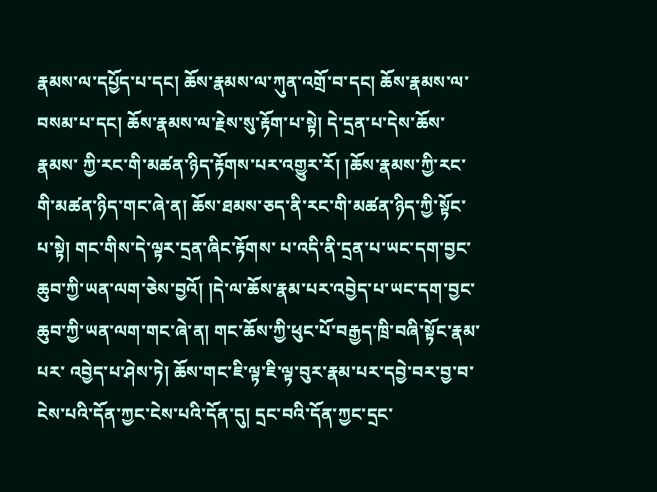རྣམས་ལ་དཔྱོད་པ་དང། ཆོས་རྣམས་ལ་ཀུན་འགྲོ་བ་དང། ཆོས་རྣམས་ལ་བསམ་པ་དང། ཆོས་རྣམས་ལ་རྗེས་སུ་རྟོག་པ་སྟེ། དེ་དྲན་པ་དེས་ཆོས་རྣམས་ ཀྱི་རང་གི་མཚན་ཉིད་རྟོགས་པར་འགྱུར་རོ། །ཆོས་རྣམས་ཀྱི་རང་གི་མཚན་ཉིད་གང་ཞེ་ན། ཆོས་ཐམས་ཅད་ནི་རང་གི་མཚན་ཉིད་ཀྱི་སྟོང་པ་སྟེ། གང་གིས་དེ་ལྟར་དྲན་ཞིང་རྟོགས་ པ་འདི་ནི་དྲན་པ་ཡང་དག་བྱང་ཆུབ་ཀྱི་ཡན་ལག་ཅེས་བྱའོ། །དེ་ལ་ཆོས་རྣམ་པར་འབྱེད་པ་ཡང་དག་བྱང་ཆུབ་ཀྱི་ཡན་ལག་གང་ཞེ་ན། གང་ཆོས་ཀྱི་ཕུང་པོ་བརྒྱད་ཁྲི་བཞི་སྟོང་རྣམ་པར་ འབྱེད་པ་ཤེས་ཏེ། ཆོས་གང་ཇི་ལྟ་ཇི་ལྟ་བུར་རྣམ་པར་དབྱེ་བར་བྱ་བ་ངེས་པའི་དོན་ཀྱང་ངེས་པའི་དོན་དུ། དྲང་བའི་དོན་ཀྱང་དྲང་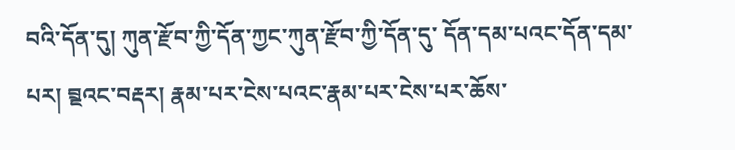བའི་དོན་དུ། ཀུན་རྫོབ་ཀྱི་དོན་ཀྱང་ཀུན་རྫོབ་ཀྱི་དོན་དུ་ དོན་དམ་པའང་དོན་དམ་པར། བྲྡའང་བརྡར། རྣམ་པར་ངེས་པའང་རྣམ་པར་ངེས་པར་ཆོས་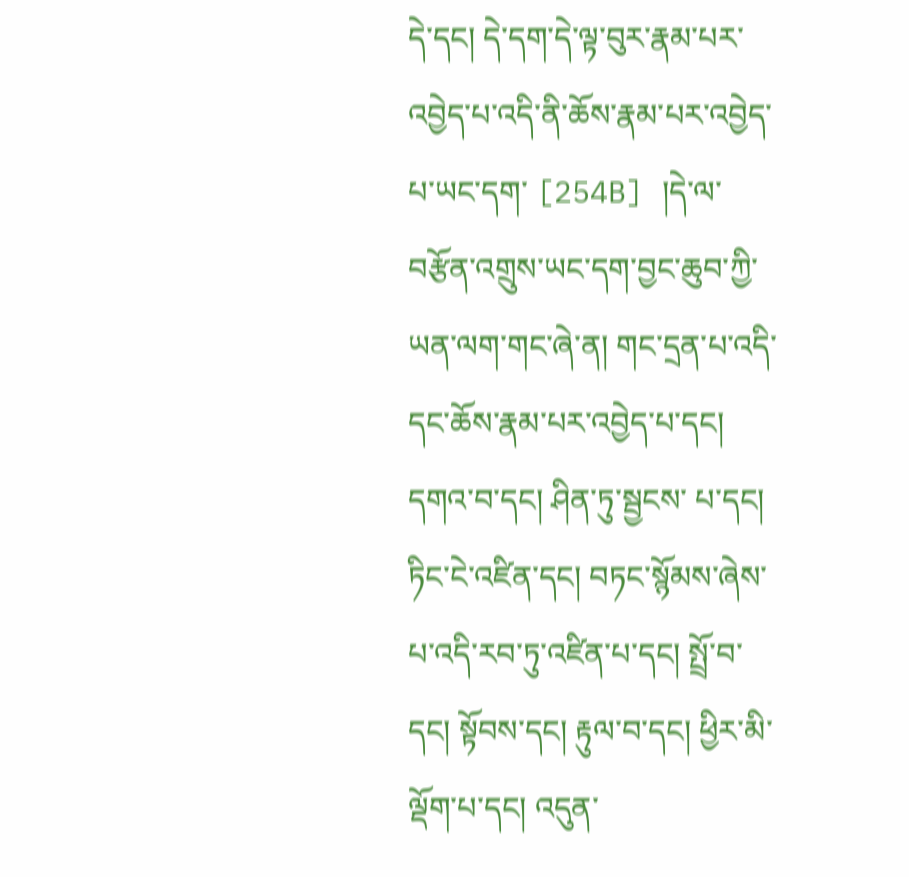དེ་དང། དེ་དག་དེ་ལྟ་བུར་རྣམ་པར་འབྱེད་པ་འདི་ནི་ཆོས་རྣམ་པར་འབྱེད་པ་ཡང་དག་ [254B] །དེ་ལ་བརྩོན་འགྲུས་ཡང་དག་བྱང་ཆུབ་ཀྱི་ཡན་ལག་གང་ཞེ་ན། གང་དྲན་པ་འདི་དང་ཆོས་རྣམ་པར་འབྱེད་པ་དང། དགའ་བ་དང། ཤིན་ཏུ་སྦྱངས་ པ་དང། ཏིང་ངེ་འཛིན་དང། བཏང་སྙོམས་ཞེས་པ་འདི་རབ་ཏུ་འཛིན་པ་དང། སྤྲོ་བ་དང། སྟོབས་དང། རྟུལ་བ་དང། ཕྱིར་མི་ལྡོག་པ་དང། འདུན་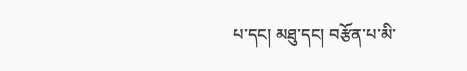པ་དང། མཐུ་དང། བརྩོན་པ་མི་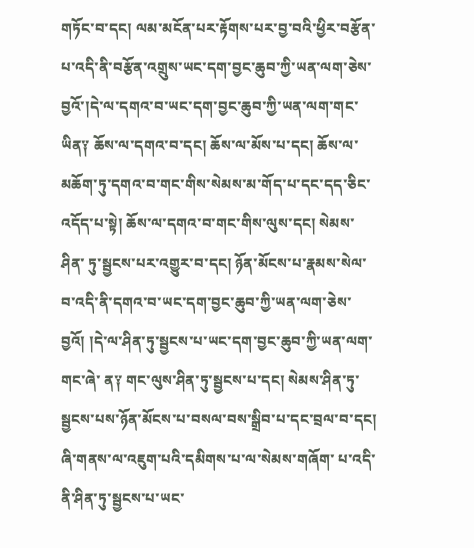གཏོང་བ་དང། ལམ་མངོན་པར་རྟོགས་པར་བྱ་བའི་ཕྱིར་བརྩོན་པ་འདི་ནི་བརྩོན་འགྲུས་ཡང་དག་བྱང་ཆུབ་ཀྱི་ཡན་ལག་ཅེས་བྱའོ་།དེ་ལ་དགའ་བ་ཡང་དག་བྱང་ཆུབ་ཀྱི་ཡན་ལག་གང་ ཡིན༑ ཆོས་ལ་དགའ་བ་དང། ཆོས་ལ་མོས་པ་དང། ཆོས་ལ་མཆོག་ཏུ་དགའ་བ་གང་གིས་སེམས་མ་གོད་པ་དང་དད་ཅིང་འདོད་པ་སྟེ། ཆོས་ལ་དགའ་བ་གང་གིས་ལུས་དང། སེམས་ཤིན་ ཏུ་སྦྱངས་པར་འགྱུར་བ་དང། ཉོན་མོངས་པ་རྣམས་སེལ་བ་འདི་ནི་དགའ་བ་ཡང་དག་བྱང་ཆུབ་ཀྱི་ཡན་ལག་ཅེས་བྱའོ། །དེ་ལ་ཤིན་ཏུ་སྦྱངས་པ་ཡང་དག་བྱང་ཆུབ་ཀྱི་ཡན་ལག་གང་ཞེ་ ན༑ གང་ལུས་ཤིན་ཏུ་སྦྱངས་པ་དང། སེམས་ཤིན་ཏུ་སྦྱངས་པས་ཉོན་མོངས་པ་བསལ་བས་སྒྲིབ་པ་དང་བྲལ་བ་དང། ཞི་གནས་ལ་འཇུག་པའི་དམིགས་པ་ལ་སེམས་གཞོག་ པ་འདི་ནི་ཤིན་ཏུ་སྦྱངས་པ་ཡང་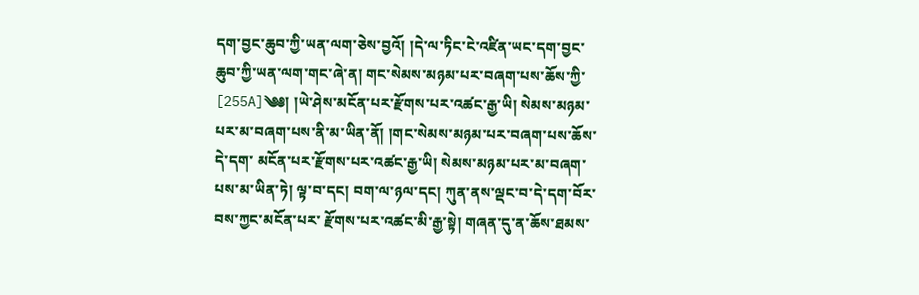དག་བྱང་ཆུབ་ཀྱི་ཡན་ལག་ཅེས་བྱའོ། །དེ་ལ་ཏིང་ངེ་འཛིན་ཡང་དག་བྱང་ཆུབ་ཀྱི་ཡན་ལག་གང་ཞེ་ན། གང་སེམས་མཉམ་པར་བཞག་པས་ཆོས་ཀྱི་ [255A]༄༅། །ཡེ་ཤེས་མངོན་པར་རྫོགས་པར་འཚང་རྒྱ་ཡི། སེམས་མཉམ་པར་མ་བཞག་པས་ནི་མ་ཡིན་ནོ། །གང་སེམས་མཉམ་པར་བཞག་པས་ཆོས་དེ་དག་ མངོན་པར་རྫོགས་པར་འཚང་རྒྱ་ཡི། སེམས་མཉམ་པར་མ་བཞག་པས་མ་ཡིན་ཏེ། ལྟ་བ་དང། བག་ལ་ཉལ་དང། ཀུན་ནས་ལྡང་བ་དེ་དག་བོར་བས་ཀྱང་མངོན་པར་ རྫོགས་པར་འཚང་མི་རྒྱ་སྟེ། གཞན་དུ་ན་ཆོས་ཐམས་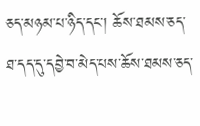ཅད་མཉམ་པ་ཉིད་དང། ཆོས་ཐམས་ཅད་ཐ་དད་དུ་དབྱེ་བ་མེད་པས་ཆོས་ཐམས་ཅད་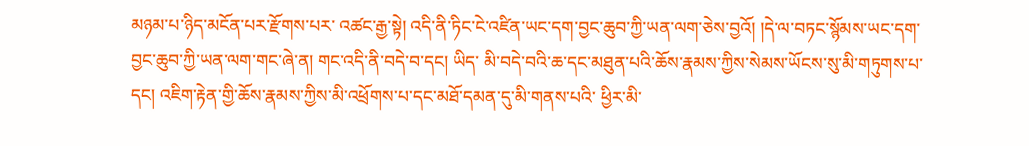མཉམ་པ་ཉིད་མངོན་པར་རྫོགས་པར་ འཚང་རྒྱ་སྟེ། འདི་ནི་ཏིང་ངེ་འཛིན་ཡང་དག་བྱང་ཆུབ་ཀྱི་ཡན་ལག་ཅེས་བྱའོ། །དེ་ལ་བཏང་སྙོམས་ཡང་དག་བྱང་ཆུབ་ཀྱི་ཡན་ལག་གང་ཞེ་ན། གང་འདི་ནི་བདེ་བ་དང། ཡིད་ མི་བདེ་བའི་ཆ་དང་མཐུན་པའི་ཆོས་རྣམས་ཀྱིས་སེམས་ཡོངས་སུ་མི་གཏུགས་པ་དང། འཇིག་རྟེན་གྱི་ཆོས་རྣམས་ཀྱིས་མི་འཕྲོགས་པ་དང་མཐོ་དམན་དུ་མི་གནས་པའི་ ཕྱིར་མི་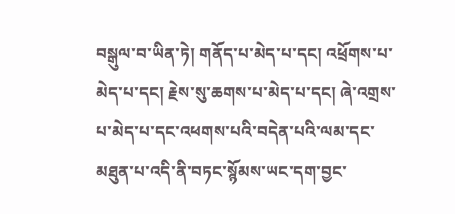བསྒུལ་བ་ཡིན་ཏེ། གནོད་པ་མེད་པ་དང། འཕྲོགས་པ་མེད་པ་དང། རྗེས་སུ་ཆགས་པ་མེད་པ་དང། ཞེ་འགྲས་པ་མེད་པ་དང་འཕགས་པའི་བདེན་པའི་ལམ་དང་ མཐུན་པ་འདི་ནི་བཏང་སྙོམས་ཡང་དག་བྱང་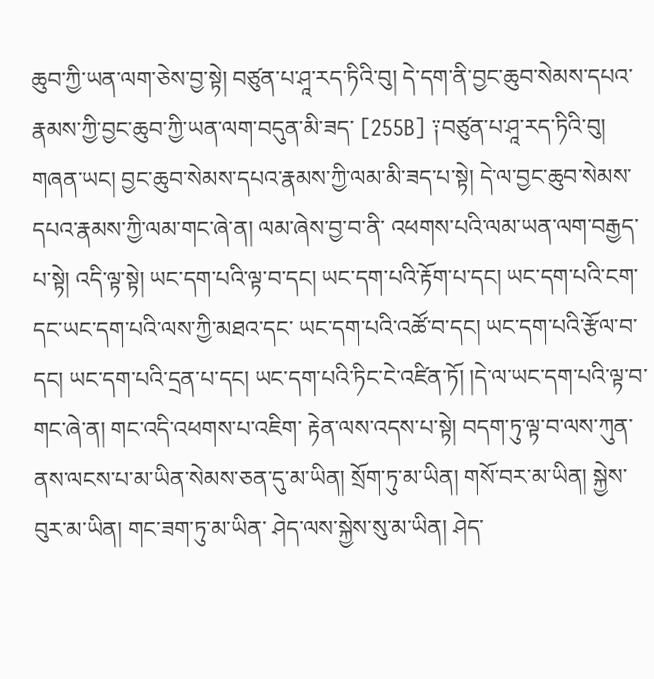ཆུབ་ཀྱི་ཡན་ལག་ཅེས་བྱ་སྟེ། བཙུན་པ་ཤཱ་རད་ཏིའི་བུ། དེ་དག་ནི་བྱང་ཆུབ་སེམས་དཔའ་རྣམས་ཀྱི་བྱང་ཆུབ་ཀྱི་ཡན་ལག་བདུན་མི་ཟད་ [255B] ༑བཙུན་པ་ཤཱ་རད་ཏིའི་བུ། གཞན་ཡང། བྱང་ཆུབ་སེམས་དཔའ་རྣམས་ཀྱི་ལམ་མི་ཟད་པ་སྟེ། དེ་ལ་བྱང་ཆུབ་སེམས་དཔའ་རྣམས་ཀྱི་ལམ་གང་ཞེ་ན། ལམ་ཞེས་བྱ་བ་ནི་ འཕགས་པའི་ལམ་ཡན་ལག་བརྒྱད་པ་སྟེ། འདི་ལྟ་སྟེ། ཡང་དག་པའི་ལྟ་བ་དང། ཡང་དག་པའི་རྟོག་པ་དང། ཡང་དག་པའི་ངག་དང་ཡང་དག་པའི་ལས་ཀྱི་མཐའ་དང་ ཡང་དག་པའི་འཚོ་བ་དང། ཡང་དག་པའི་རྩོལ་བ་དང། ཡང་དག་པའི་དྲན་པ་དང། ཡང་དག་པའི་ཏིང་ངེ་འཛིན་ཏོ། །དེ་ལ་ཡང་དག་པའི་ལྟ་བ་གང་ཞེ་ན། གང་འདི་འཕགས་པ་འཇིག་ རྟེན་ལས་འདས་པ་སྟེ། བདག་ཏུ་ལྟ་བ་ལས་ཀུན་ནས་ལངས་པ་མ་ཡིན་སེམས་ཅན་དུ་མ་ཡིན། སྲོག་ཏུ་མ་ཡིན། གསོ་བར་མ་ཡིན། སྐྱེས་བུར་མ་ཡིན། གང་ཟག་ཏུ་མ་ཡིན་ ཤེད་ལས་སྐྱེས་སུ་མ་ཡིན། ཤེད་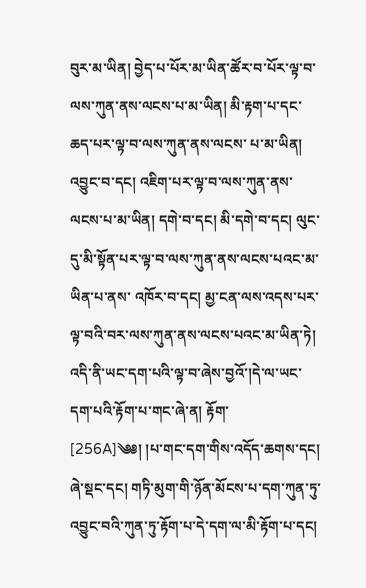བུར་མ་ཡིན། བྱེད་པ་པོར་མ་ཡིན་ཚོར་བ་པོར་ལྟ་བ་ལས་ཀུན་ནས་ལངས་པ་མ་ཡིན། མི་རྟག་པ་དང་ཆད་པར་ལྟ་བ་ལས་ཀུན་ནས་ལངས་ པ་མ་ཡིན། འབྱུང་བ་དང། འཇིག་པར་ལྟ་བ་ལས་ཀུན་ནས་ལངས་པ་མ་ཡིན། དགེ་བ་དང། མི་དགེ་བ་དང། ལུང་དུ་མི་སྟོན་པར་ལྟ་བ་ལས་ཀུན་ནས་ལངས་པའང་མ་ཡིན་པ་ནས་ འཁོར་བ་དང། མྱ་ངན་ལས་འདས་པར་ལྟ་བའི་བར་ལས་ཀུན་ནས་ལངས་པའང་མ་ཡིན་ཏེ། འདི་ནི་ཡང་དག་པའི་ལྟ་བ་ཞེས་བྱའོ་།དེ་ལ་ཡང་དག་པའི་རྟོག་པ་གང་ཞེ་ན། རྟོག་ [256A]༄༅། །པ་གང་དག་གིས་འདོད་ཆགས་དང། ཞེ་སྡང་དང། གཏི་མུག་གི་ཉོན་མོངས་པ་དག་ཀུན་ཏུ་འབྱུང་བའི་ཀུན་ཏུ་རྟོག་པ་དེ་དག་ལ་མི་རྟོག་པ་དང།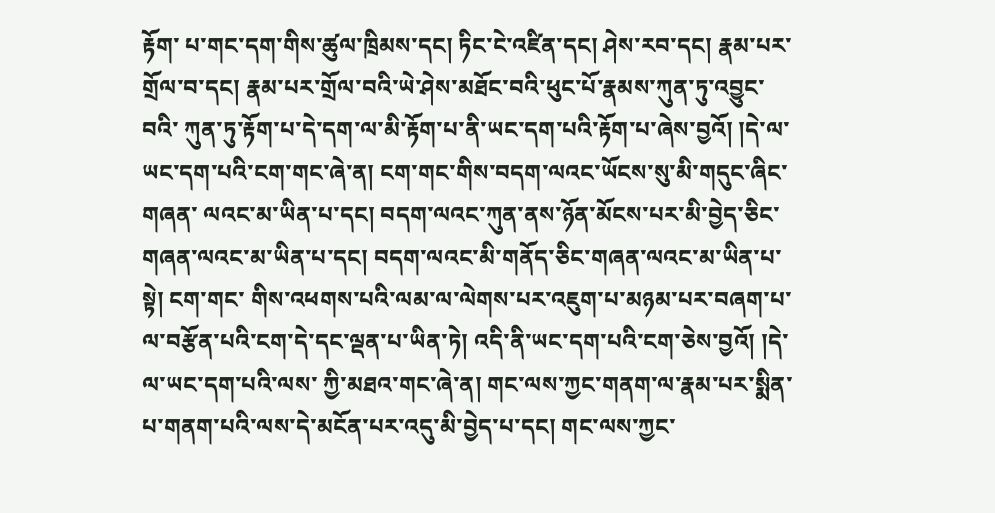རྟོག་ པ་གང་དག་གིས་ཚུལ་ཁྲིམས་དང། ཏིང་ངེ་འཛིན་དང། ཤེས་རབ་དང། རྣམ་པར་གྲོལ་བ་དང། རྣམ་པར་གྲོལ་བའི་ཡེ་ཤེས་མཐོང་བའི་ཕུང་པོ་རྣམས་ཀུན་ཏུ་འབྱུང་བའི་ ཀུན་ཏུ་རྟོག་པ་དེ་དག་ལ་མི་རྟོག་པ་ནི་ཡང་དག་པའི་རྟོག་པ་ཞེས་བྱའོ། །དེ་ལ་ཡང་དག་པའི་ངག་གང་ཞེ་ན། ངག་གང་གིས་བདག་ལའང་ཡོངས་སུ་མི་གདུང་ཞིང་གཞན་ ལའང་མ་ཡིན་པ་དང། བདག་ལའང་ཀུན་ནས་ཉོན་མོངས་པར་མི་བྱེད་ཅིང་གཞན་ལའང་མ་ཡིན་པ་དང། བདག་ལའང་མི་གནོད་ཅིང་གཞན་ལའང་མ་ཡིན་པ་སྟེ། ངག་གང་ གིས་འཕགས་པའི་ལམ་ལ་ལེགས་པར་འཇུག་པ་མཉམ་པར་བཞག་པ་ལ་བརྩོན་པའི་ངག་དེ་དང་ལྡན་པ་ཡིན་ཏེ། འདི་ནི་ཡང་དག་པའི་ངག་ཅེས་བྱའོ། །དེ་ལ་ཡང་དག་པའི་ལས་ ཀྱི་མཐའ་གང་ཞེ་ན། གང་ལས་ཀྱང་གནག་ལ་རྣམ་པར་སྨིན་པ་གནག་པའི་ལས་དེ་མངོན་པར་འདུ་མི་བྱེད་པ་དང། གང་ལས་ཀྱང་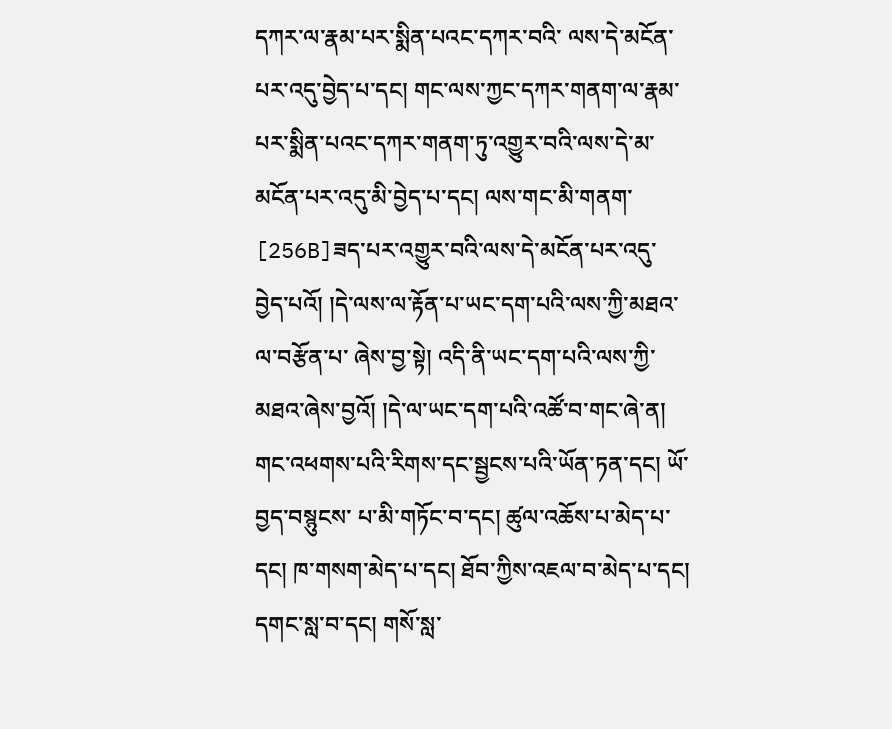དཀར་ལ་རྣམ་པར་སྨིན་པའང་དཀར་བའི་ ལས་དེ་མངོན་པར་འདུ་བྱེད་པ་དང། གང་ལས་ཀྱང་དཀར་གནག་ལ་རྣམ་པར་སྨིན་པའང་དཀར་གནག་ཏུ་འགྱུར་བའི་ལས་དེ་མ་མངོན་པར་འདུ་མི་བྱེད་པ་དང། ལས་གང་མི་གནག་ [256B]ཟད་པར་འགྱུར་བའི་ལས་དེ་མངོན་པར་འདུ་བྱེད་པའོ། །དེ་ལས་ལ་རྟོན་པ་ཡང་དག་པའི་ལས་ཀྱི་མཐའ་ལ་བརྩོན་པ་ ཞེས་བྱ་སྟེ། འདི་ནི་ཡང་དག་པའི་ལས་ཀྱི་མཐའ་ཞེས་བྱའོ། །དེ་ལ་ཡང་དག་པའི་འཚོ་བ་གང་ཞེ་ན། གང་འཕགས་པའི་རིགས་དང་སྦྱངས་པའི་ཡོན་ཏན་དང། ཡོ་བྱད་བསྙུངས་ པ་མི་གཏོང་བ་དང། ཚུལ་འཆོས་པ་མེད་པ་དང། ཁ་གསག་མེད་པ་དང། ཐོབ་ཀྱིས་འཇལ་བ་མེད་པ་དང། དགང་སླ་བ་དང། གསོ་སླ་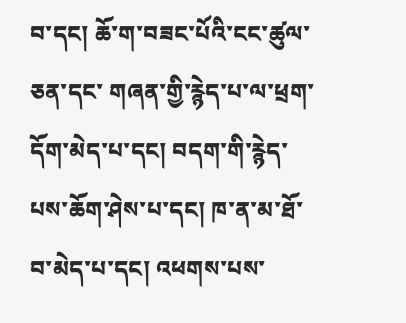བ་དང། ཆོ་ག་བཟང་པོའི་ངང་ཚུལ་ཅན་དང་ གཞན་གྱི་རྙེད་པ་ལ་ཕྲག་དོག་མེད་པ་དང། བདག་གི་རྙེད་པས་ཆོག་ཤེས་པ་དང། ཁ་ན་མ་ཐོ་བ་མེད་པ་དང། འཕགས་པས་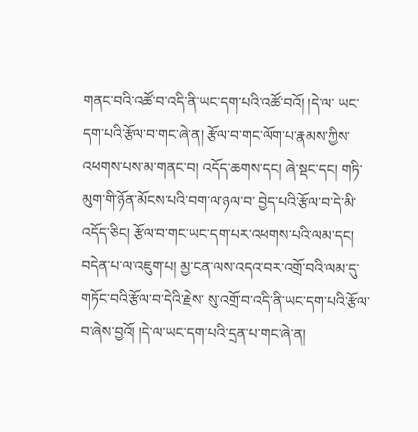གནང་བའི་འཚོ་བ་འདི་ནི་ཡང་དག་པའི་འཚོ་བའོ། །དེ་ལ་ ཡང་དག་པའི་རྩོལ་བ་གང་ཞེ་ན། རྩོལ་བ་གང་ལོག་པ་རྣམས་ཀྱིས་འཕགས་པས་མ་གནང་བ། འདོད་ཆགས་དང། ཞེ་སྡང་དང། གཏི་མུག་གི་ཉོན་མོངས་པའི་བག་ལ་ཉལ་བ་ བྱེད་པའི་རྩོལ་བ་དེ་མི་འདོད་ཅིང། རྩོལ་བ་གང་ཡང་དག་པར་འཕགས་པའི་ལམ་དང། བདེན་པ་ལ་འཇུག་པ། མྱ་ངན་ལས་འདའ་བར་འགྲོ་བའི་ལམ་དུ་གཏོང་བའི་རྩོལ་བ་དེའི་རྗེས་ སུ་འགྲོ་བ་འདི་ནི་ཡང་དག་པའི་རྩོལ་བ་ཞེས་བྱའོ། །དེ་ལ་ཡང་དག་པའི་དྲན་པ་གང་ཞེ་ན།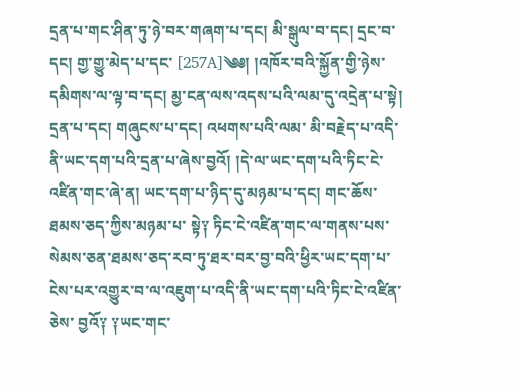དྲན་པ་གང་ཤིན་ཏུ་ཉེ་བར་གཞག་པ་དང། མི་སྒུལ་བ་དང། དྲང་བ་དང། གྱ་གྱུ་མེད་པ་དང་ [257A]༄༅། །འཁོར་བའི་སྐྱོན་གྱི་ཉེས་དམིགས་ལ་ལྟ་བ་དང། མྱ་ངན་ལས་འདས་པའི་ལམ་དུ་འདྲེན་པ་སྟེ། དྲན་པ་དང། གཞུངས་པ་དང། འཕགས་པའི་ལམ་ མི་བརྗེད་པ་འདི་ནི་ཡང་དག་པའི་དྲན་པ་ཞེས་བྱའོ། །དེ་ལ་ཡང་དག་པའི་ཏིང་ངེ་འཛིན་གང་ཞེ་ན། ཡང་དག་པ་ཉིད་དུ་མཉམ་པ་དང། གང་ཆོས་ཐམས་ཅད་ཀྱིས་མཉམ་པ་ སྟེ༑ ཏིང་ངེ་འཛིན་གང་ལ་གནས་པས་སེམས་ཅན་ཐམས་ཅད་རབ་ཏུ་ཐར་བར་བྱ་བའི་ཕྱིར་ཡང་དག་པ་ངེས་པར་འགྱུར་བ་ལ་འཇུག་པ་འདི་ནི་ཡང་དག་པའི་ཏིང་ངེ་འཛིན་ཅེས་ བྱའོ༑ ༑ཡང་གང་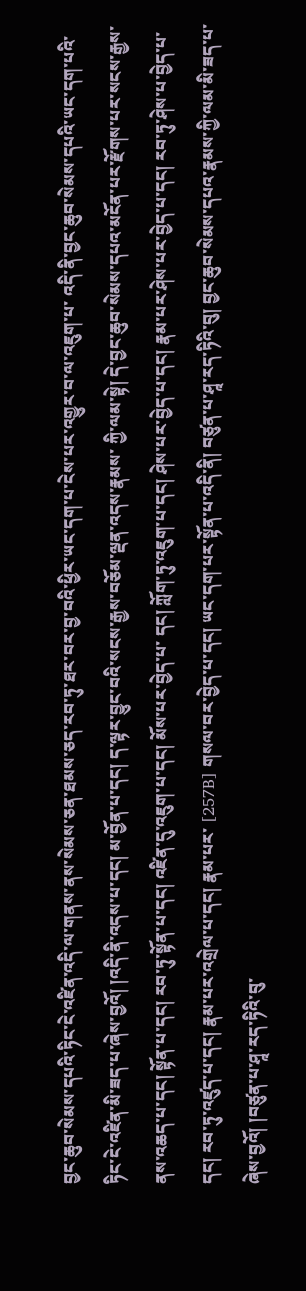བྱང་ཆུབ་སེམས་དཔའི་ཏིང་ངེ་འཛིན་འདི་ལ་གནས་ནས་སེམས་ཅན་ཐམས་ཅད་རབ་ཏུ་ཐར་བར་བྱ་བའི་ཕྱིར་ཡང་དག་པ་ངེས་པར་འགྱུར་བ་ལ་འཇུག་པ་ འདི་ནི་བྱང་ཆུབ་སེམས་དཔའི་ཡང་དག་པའི་ཏིང་ངེ་འཛིན་མི་ཟད་པ་ཞེས་བྱའོ། །འདི་ནི་འདས་པ་དང། མ་བྱོན་པ་དང། ད་ལྟར་བྱུང་བའི་སངས་རྒྱས་བཅོམ་ལྡན་འདས་རྣམས་ ཀྱི་ལམ་སྟེ། དེ་བྱང་ཆུབ་སེམས་དཔའ་མངོན་པར་རྫོགས་པར་སངས་རྒྱས་ནས་འཆད་པ་དང། སྟོན་པ་དང། རབ་ཏུ་སྟོན་པ་དང། འཛིན་དུ་འཇུག་པ་དང། མོས་པར་བྱེད་པ་ དང། ཀློག་ཏུ་འཇུག་པ་དང། ཤེས་པར་བྱེད་པ་དང། རྣམ་པར་ཤེས་པར་བྱེད་པ་དང། རབ་ཏུ་ཤེས་པ་བྱེད་པ་དང། རབ་ཏུ་འཛུད་པ་དང། རྣམ་པར་འགྲེལ་པ་དང། རྣམ་པར་ [257B] གསལ་བར་བྱེད་པ་དང། ཡང་དག་པར་སྟོན་པ་འདི་ནི། བཙུན་པ་ཤཱ་རད་ཏིའི་བུ། བྱང་ཆུབ་སེམས་དཔའ་རྣམས་ཀྱི་ལམ་མི་ཟད་པ་ཞེས་བྱའོ། །བཙུན་པ་ཤཱ་རད་ཏིའི་བུ་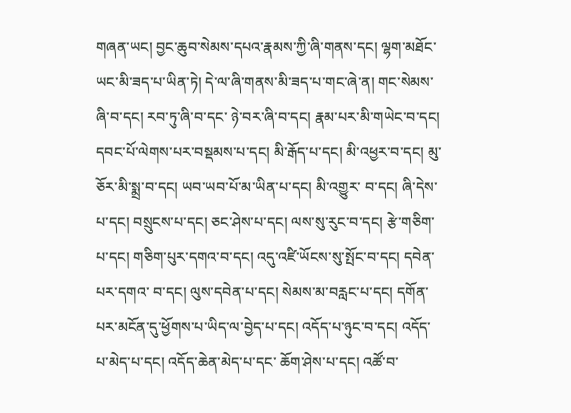གཞན་ཡང། བྱང་ཆུབ་སེམས་དཔའ་རྣམས་ཀྱི་ཞི་གནས་དང། ལྷག་མཐོང་ཡང་མི་ཟད་པ་ཡིན་ཏེ། དེ་ལ་ཞི་གནས་མི་ཟད་པ་གང་ཞེ་ན། གང་སེམས་ཞི་བ་དང། རབ་ཏུ་ཞི་བ་དང་ ཉེ་བར་ཞི་བ་དང། རྣམ་པར་མི་གཡེང་བ་དང། དབང་པོ་ལེགས་པར་བསྡམས་པ་དང། མི་རྒོད་པ་དང། མི་འཕྱར་བ་དང། མུ་ཅོར་མི་སྨྲ་བ་དང། ཡབ་ཡབ་པོ་མ་ཡིན་པ་དང། མི་འགྱུར་ བ་དང། ཞི་དེས་པ་དང། བསྲུངས་པ་དང། ཅང་ཤེས་པ་དང། ལས་སུ་རུང་བ་དང། རྩེ་གཅིག་པ་དང། གཅིག་པུར་དགའ་བ་དང། འདུ་འཛི་ཡོངས་སུ་སྤོང་བ་དང། དབེན་པར་དགའ་ བ་དང། ལུས་དབེན་པ་དང། སེམས་མ་བརླང་པ་དང། དགོན་པར་མངོན་དུ་ཕྱོགས་པ་ཡིད་ལ་བྱེད་པ་དང། འདོད་པ་ཉུང་བ་དང། འདོད་པ་མེད་པ་དང། འདོད་ཆེན་མེད་པ་དང་ ཆོག་ཤེས་པ་དང། འཚོ་བ་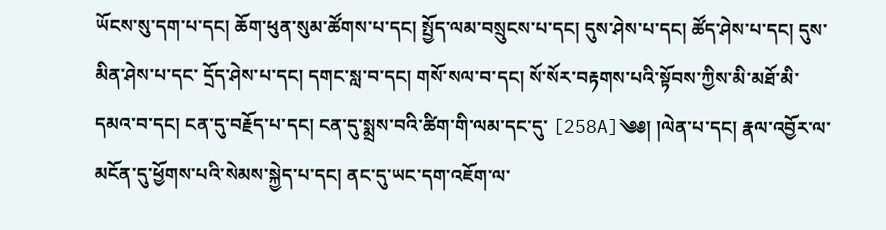ཡོངས་སུ་དག་པ་དང། ཆོག་ཕུན་སུམ་ཚོགས་པ་དང། སྤྱོད་ལམ་བསྲུངས་པ་དང། དུས་ཤེས་པ་དང། ཚོད་ཤེས་པ་དང། དུས་མིན་ཤེས་པ་དང་ དྲོད་ཤེས་པ་དང། དགང་སླ་བ་དང། གསོ་སལ་བ་དང། སོ་སོར་བརྟགས་པའི་སྟོབས་ཀྱིས་མི་མཐོ་མི་དམའ་བ་དང། ངན་དུ་བརྗོད་པ་དང། ངན་དུ་སྨྲས་བའི་ཚིག་གི་ལམ་དང་དུ་ [258A]༄༅། །ལེན་པ་དང། རྣལ་འབྱོར་ལ་མངོན་དུ་ཕྱོགས་པའི་སེམས་སྐྱེད་པ་དང། ནང་དུ་ཡང་དག་འཇོག་ལ་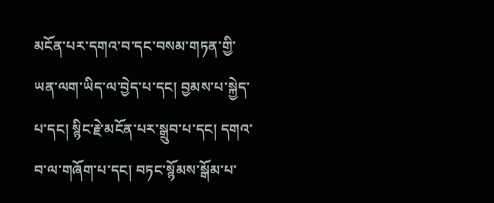མངོན་པར་དགའ་བ་དང་བསམ་གཏན་གྱི་ ཡན་ལག་ཡིད་ལ་བྱེད་པ་དང། བྱམས་པ་སྐྱེད་པ་དང། སྙིང་རྗེ་མངོན་པར་སྒྲུབ་པ་དང། དགའ་བ་ལ་གཞོག་པ་དང། བཏང་སྙོམས་སྒོམ་པ་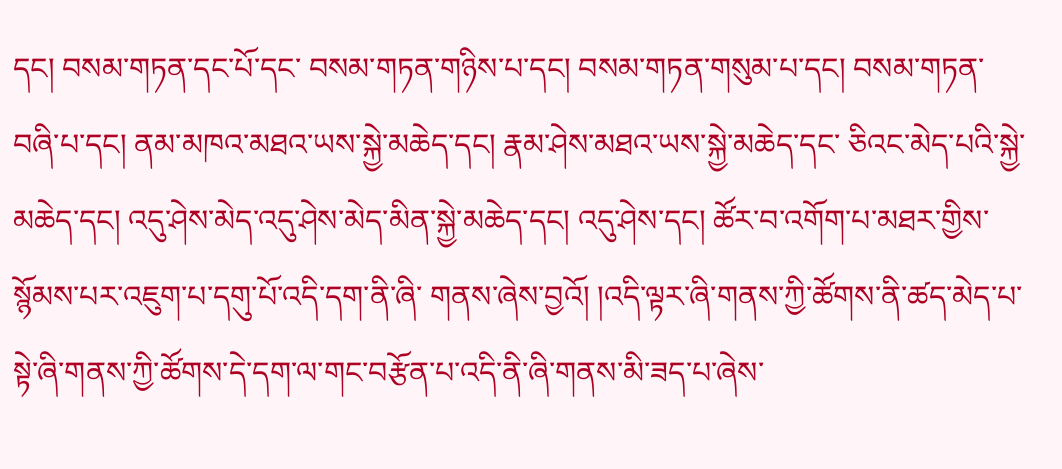དང། བསམ་གཏན་དང་པོ་དང་ བསམ་གཏན་གཉིས་པ་དང། བསམ་གཏན་གསུམ་པ་དང། བསམ་གཏན་བཞི་པ་དང། ནམ་མཁའ་མཐའ་ཡས་སྐྱེ་མཆེད་དང། རྣམ་ཤེས་མཐའ་ཡས་སྐྱེ་མཆེད་དང་ ཅིའང་མེད་པའི་སྐྱེ་མཆེད་དང། འདུ་ཤེས་མེད་འདུ་ཤེས་མེད་མིན་སྐྱེ་མཆེད་དང། འདུ་ཤེས་དང། ཚོར་བ་འགོག་པ་མཐར་གྱིས་སྙོམས་པར་འཇུག་པ་དགུ་པོ་འདི་དག་ནི་ཞི་ གནས་ཞེས་བྱའོ། །འདི་ལྟར་ཞི་གནས་ཀྱི་ཚོགས་ནི་ཚད་མེད་པ་སྟེ་ཞི་གནས་ཀྱི་ཚོགས་དེ་དག་ལ་གང་བརྩོན་པ་འདི་ནི་ཞི་གནས་མི་ཟད་པ་ཞེས་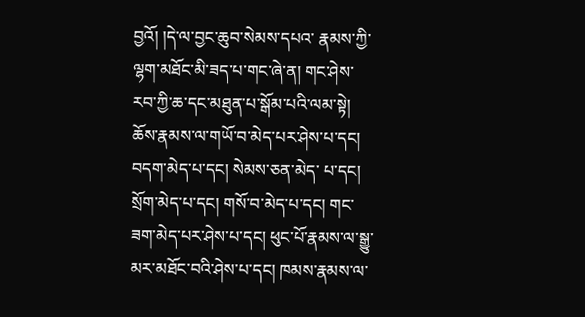བྱའོ། །དེ་ལ་བྱང་ཆུབ་སེམས་དཔའ་ རྣམས་ཀྱི་ལྷག་མཐོང་མི་ཟད་པ་གང་ཞེ་ན། གང་ཤེས་རབ་ཀྱི་ཆ་དང་མཐུན་པ་སྒོམ་པའི་ལམ་སྟེ། ཆོས་རྣམས་ལ་གཡོ་བ་མེད་པར་ཤེས་པ་དང། བདག་མེད་པ་དང། སེམས་ཅན་མེད་ པ་དང། སྲོག་མེད་པ་དང། གསོ་བ་མེད་པ་དང། གང་ཟག་མེད་པར་ཤེས་པ་དང། ཕུང་པོ་རྣམས་ལ་སྒྱུ་མར་མཐོང་བའི་ཤེས་པ་དང། ཁམས་རྣམས་ལ་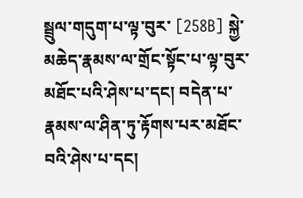སྦྲུལ་གདུག་པ་ལྟ་བུར་ [258B] སྐྱེ་མཆེད་རྣམས་ལ་གྲོང་སྟོང་པ་ལྟ་བུར་མཐོང་པའི་ཤེས་པ་དང། བདེན་པ་རྣམས་ལ་ཤིན་ཏུ་རྟོགས་པར་མཐོང་བའི་ཤེས་པ་དང།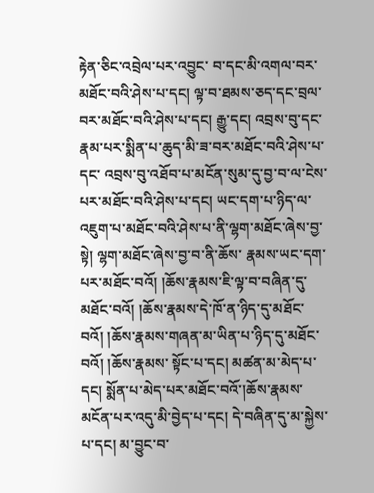རྟེན་ཅིང་འབྲེལ་པར་འབྱུང་ བ་དང་མི་འགལ་བར་མཐོང་བའི་ཤེས་པ་དང། ལྟ་བ་ཐམས་ཅད་དང་བྲལ་བར་མཐོང་བའི་ཤེས་པ་དང། རྒྱུ་དང། འབྲས་བུ་དང་རྣམ་པར་སྨིན་པ་ཆུད་མི་ཟ་བར་མཐོང་བའི་ཤེས་པ་དང་ འབྲས་བུ་འཐོབ་པ་མངོན་སུམ་དུ་བྱ་བ་ལ་ངེས་པར་མཐོང་བའི་ཤེས་པ་དང། ཡང་དག་པ་ཉིད་ལ་འཇུག་པ་མཐོང་བའི་ཤེས་པ་ནི་ལྷག་མཐོང་ཞེས་བྱ་སྟེ། ལྷག་མཐོང་ཞེས་བྱ་བ་ནི་ཆོས་ རྣམས་ཡང་དག་པར་མཐོང་བའོ། །ཆོས་རྣམས་ཇི་ལྟ་བ་བཞིན་དུ་མཐོང་བའོ། །ཆོས་རྣམས་དེ་ཁོ་ན་ཉིད་དུ་མཐོང་བའོ། །ཆོས་རྣམས་གཞན་མ་ཡིན་པ་ཉིད་དུ་མཐོང་བའོ། །ཆོས་རྣམས་ སྟོང་པ་དང། མཚན་མ་མེད་པ་དང། སྨོན་པ་མེད་པར་མཐོང་བའོ་།ཆོས་རྣམས་མངོན་པར་འདུ་མི་བྱེད་པ་དང། དེ་བཞིན་དུ་མ་སྐྱེས་པ་དང། མ་བྱུང་བ་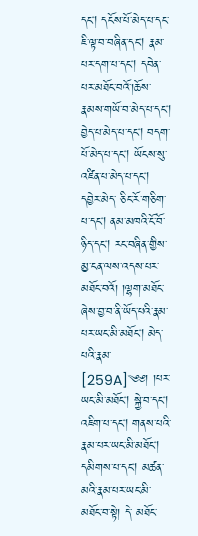དང། དངོས་པོ་མེད་པ་དང་ ཇི་ལྟ་བ་བཞིན་དང། རྣམ་པར་དག་པ་དང། དབེན་པར་མཐོང་བའོ་།ཆོས་རྣམས་གཡོ་བ་མེད་པ་དང། བྱེད་པ་མེད་པ་དང། བདག་པོ་མེད་པ་དང། ཡོངས་སུ་འཛིན་པ་མེད་པ་དང། དབྱེར་མེད་ ཅིང་རོ་གཅིག་པ་དང། ནམ་མཁའི་ངོ་བོ་ཉིད་དང། རང་བཞིན་གྱིས་མྱ་ངན་ལས་འདས་པར་མཐོང་བའོ། །ལྷག་མཐོང་ཞེས་བྱ་བ་ནི་ཡོད་པའི་རྣམ་པར་ཡང་མི་མཐོང། མེད་པའི་རྣམ་ [259A]༄༅། །པར་ཡང་མི་མཐོང། སྐྱེ་བ་དང། འཇིག་པ་དང། གནས་པའི་རྣམ་པར་ཡང་མི་མཐོང། དམིགས་པ་དང། མཚན་མའི་རྣམ་པར་ཡང་མི་མཐོང་བ་སྟེ། དེ་ མཐོང་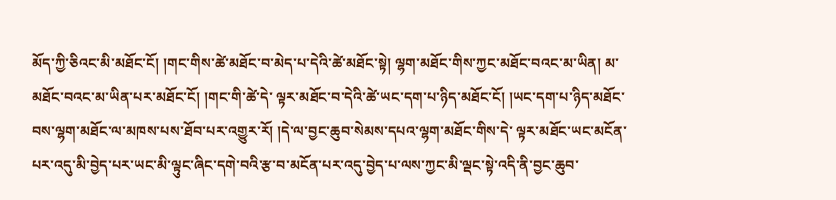མོད་ཀྱི་ཅིའང་མི་མཐོང་ངོ། །གང་གིས་ཚེ་མཐོང་བ་མེད་པ་དེའི་ཚེ་མཐོང་སྟེ། ལྷག་མཐོང་གིས་ཀྱང་མཐོང་བའང་མ་ཡིན། མ་མཐོང་བའང་མ་ཡིན་པར་མཐོང་ངོ། །གང་གི་ཚེ་དེ་ ལྟར་མཐོང་བ་དེའི་ཚེ་ཡང་དག་པ་ཉིད་མཐོང་ངོ། །ཡང་དག་པ་ཉིད་མཐོང་བས་ལྷག་མཐོང་ལ་མཁས་པས་ཐོབ་པར་འགྱུར་རོ། །དེ་ལ་བྱང་ཆུབ་སེམས་དཔའ་ལྷག་མཐོང་གིས་དེ་ ལྟར་མཐོང་ཡང་མངོན་པར་འདུ་མི་བྱེད་པར་ཡང་མི་ལྟུང་ཞིང་དགེ་བའི་རྩ་བ་མངོན་པར་འདུ་བྱེད་པ་ལས་ཀྱང་མི་ལྡང་སྟེ་འདི་ནི་བྱང་ཆུབ་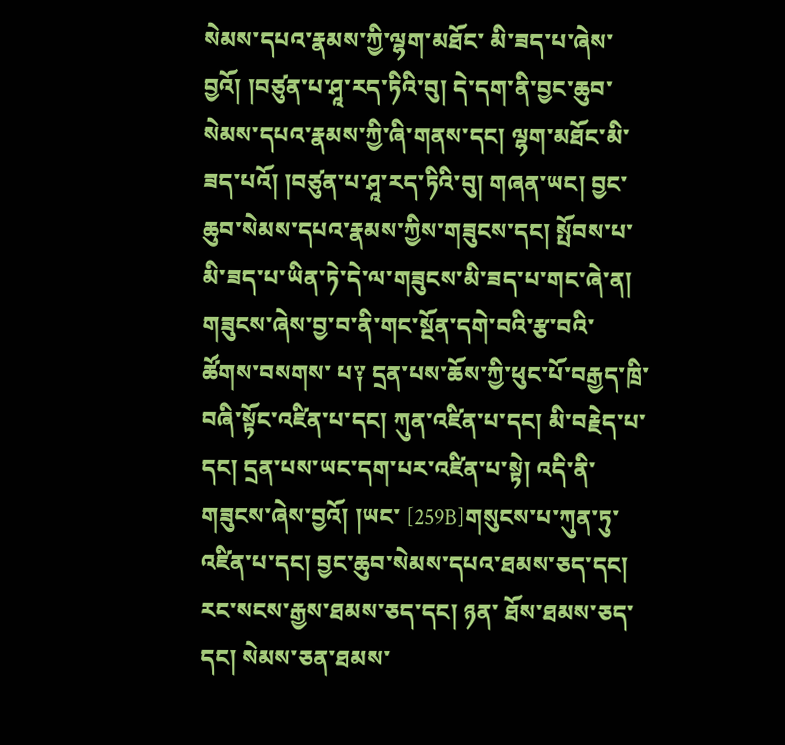སེམས་དཔའ་རྣམས་ཀྱི་ལྷག་མཐོང་ མི་ཟད་པ་ཞེས་བྱའོ། །བཙུན་པ་ཤཱ་རད་ཏིའི་བུ། དེ་དག་ནི་བྱང་ཆུབ་སེམས་དཔའ་རྣམས་ཀྱི་ཞི་གནས་དང། ལྷག་མཐོང་མི་ཟད་པའོ། །བཙུན་པ་ཤཱ་རད་ཏིའི་བུ། གཞན་ཡང། བྱང་ ཆུབ་སེམས་དཔའ་རྣམས་ཀྱིས་གཟུངས་དང། སྤོབས་པ་མི་ཟད་པ་ཡིན་ཏེ་དེ་ལ་གཟུངས་མི་ཟད་པ་གང་ཞེ་ན། གཟུངས་ཞེས་བྱ་བ་ནི་གང་སྔོན་དགེ་བའི་རྩ་བའི་ཚོགས་བསགས་ པ༑ དྲན་པས་ཆོས་ཀྱི་ཕུང་པོ་བརྒྱད་ཁྲི་བཞི་སྟོང་འཛིན་པ་དང། ཀུན་འཛིན་པ་དང། མི་བརྗེད་པ་དང། དྲན་པས་ཡང་དག་པར་འཛིན་པ་སྟེ། འདི་ནི་གཟུངས་ཞེས་བྱའོ། །ཡང་ [259B]གསུངས་པ་ཀུན་ཏུ་འཛིན་པ་དང། བྱང་ཆུབ་སེམས་དཔའ་ཐམས་ཅད་དང། རང་སངས་རྒྱས་ཐམས་ཅད་དང། ཉན་ ཐོས་ཐམས་ཅད་དང། སེམས་ཅན་ཐམས་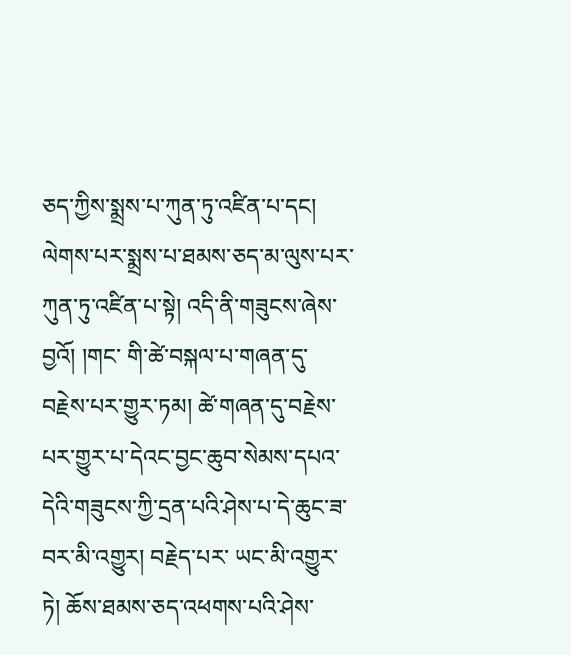ཅད་ཀྱིས་སྨྲས་པ་ཀུན་ཏུ་འཛིན་པ་དང། ལེགས་པར་སྨྲས་པ་ཐམས་ཅད་མ་ལུས་པར་ཀུན་ཏུ་འཛིན་པ་སྟེ། འདི་ནི་གཟུངས་ཞེས་བྱའོ། །གང་ གི་ཚེ་བསྐལ་པ་གཞན་དུ་བརྗེས་པར་གྱུར་ཏམ། ཚེ་གཞན་དུ་བརྗེས་པར་གྱུར་པ་དེའང་བྱང་ཆུབ་སེམས་དཔའ་དེའི་གཟུངས་ཀྱི་དྲན་པའི་ཤེས་པ་དེ་ཆུང་ཟ་བར་མི་འགྱུར། བརྗེད་པར་ ཡང་མི་འགྱུར་ཏེ། ཆོས་ཐམས་ཅད་འཕགས་པའི་ཤེས་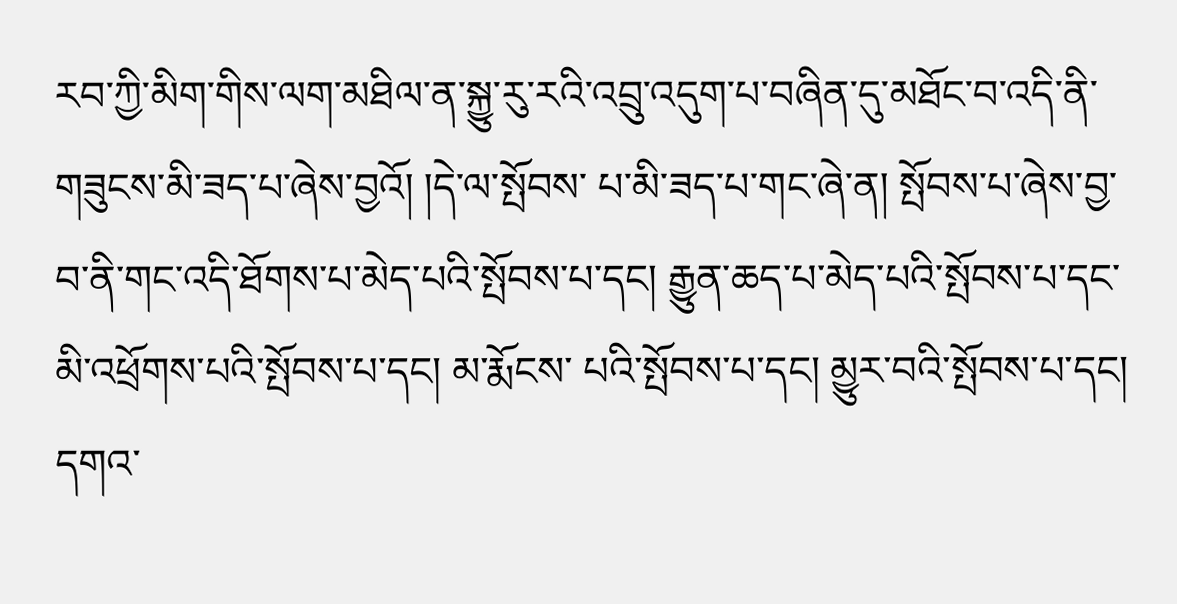རབ་ཀྱི་མིག་གིས་ལག་མཐིལ་ན་སྐྱུ་རུ་རའི་འབྲུ་འདུག་པ་བཞིན་དུ་མཐོང་བ་འདི་ནི་གཟུངས་མི་ཟད་པ་ཞེས་བྱའོ། །དེ་ལ་སྤོབས་ པ་མི་ཟད་པ་གང་ཞེ་ན། སྤོབས་པ་ཞེས་བྱ་བ་ནི་གང་འདི་ཐོགས་པ་མེད་པའི་སྤོབས་པ་དང། རྒྱུན་ཆད་པ་མེད་པའི་སྤོབས་པ་དང་མི་འཕྲོགས་པའི་སྤོབས་པ་དང། མ་རྨོངས་ པའི་སྤོབས་པ་དང། མྱུར་བའི་སྤོབས་པ་དང། དགའ་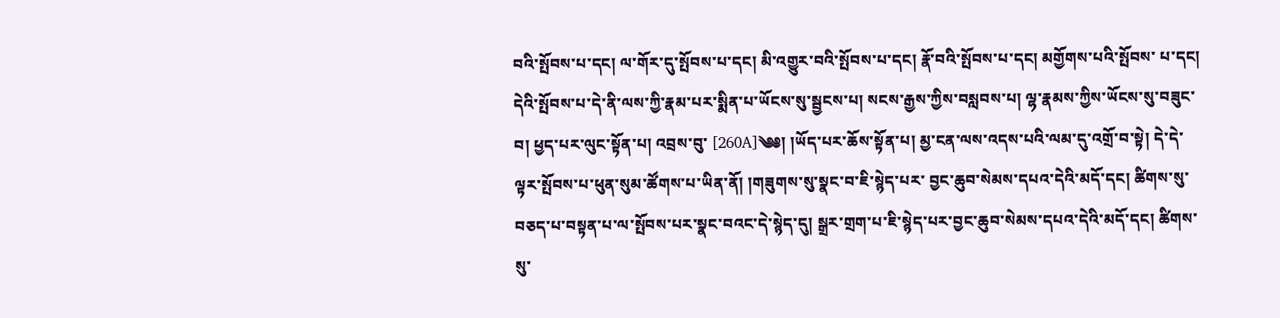བའི་སྤོབས་པ་དང། ལ་གོར་དུ་སྤོབས་པ་དང། མི་འགྱུར་བའི་སྤོབས་པ་དང། རྣོ་བའི་སྤོབས་པ་དང། མགྱོགས་པའི་སྤོབས་ པ་དང། དེའི་སྤོབས་པ་དེ་ནི་ལས་ཀྱི་རྣམ་པར་སྨིན་པ་ཡོངས་སུ་སྦྱངས་པ། སངས་རྒྱས་ཀྱིས་བསླབས་པ། ལྷ་རྣམས་ཀྱིས་ཡོངས་སུ་བཟུང་བ། ཕྱད་པར་ལུང་སྟོན་པ། འབྲས་བུ་ [260A]༄༅། །ཡོད་པར་ཆོས་སྟོན་པ། མྱ་ངན་ལས་འདས་པའི་ལམ་དུ་འགྲོ་བ་སྟེ། དེ་དེ་ལྟར་སྤོབས་པ་ཕུན་སུམ་ཚོགས་པ་ཡིན་ནོ། །གཟུགས་སུ་སྣང་བ་ཇི་སྙེད་པར་ བྱང་ཆུབ་སེམས་དཔའ་དེའི་མདོ་དང། ཚིགས་སུ་བཅད་པ་བསྟན་པ་ལ་སྤོབས་པར་སྣང་བའང་དེ་སྙེད་དུ། སྒྲར་གྲག་པ་ཇི་སྙེད་པར་བྱང་ཆུབ་སེམས་དཔའ་དེའི་མདོ་དང། ཚིགས་སུ་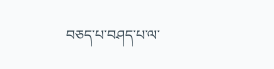བཅད་པ་བཤད་པ་ལ་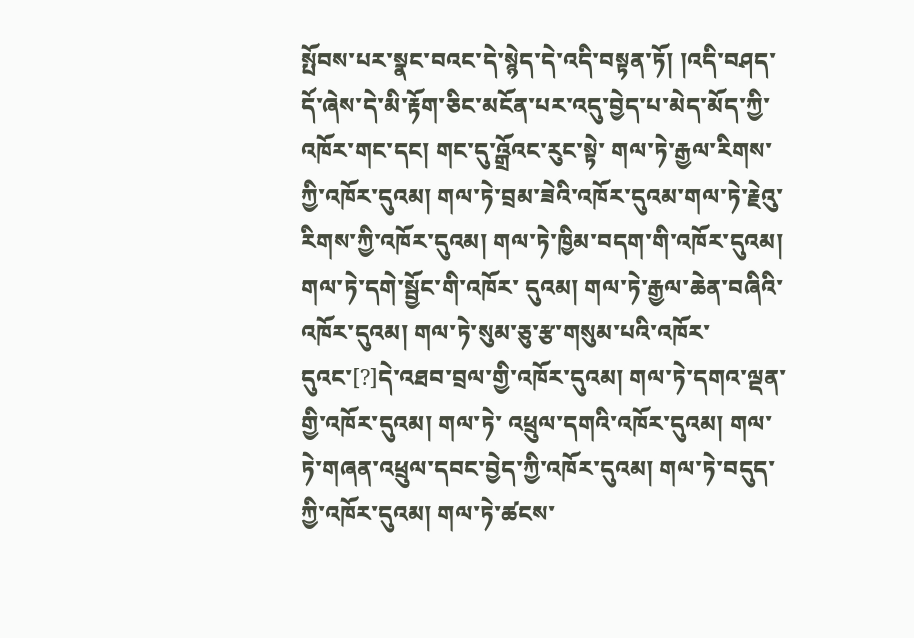སྤོབས་པར་སྣང་བའང་དེ་སྙེད་དེ་འདི་བསྟན་ཏོ། །འདི་བཤད་དོ་ཞེས་དེ་མི་རྟོག་ཅིང་མངོན་པར་འདུ་བྱེད་པ་མེད་མོད་ཀྱི་འཁོར་གང་དང། གང་དུ་འྒྲོའང་རུང་སྟེ་ གལ་ཏེ་རྒྱལ་རིགས་ཀྱི་འཁོར་དུའམ། གལ་ཏེ་བྲམ་ཟེའི་འཁོར་དུའམ་གལ་ཏེ་རྗེའུ་རིགས་ཀྱི་འཁོར་དུའམ། གལ་ཏེ་ཁྱིམ་བདག་གི་འཁོར་དུའམ། གལ་ཏེ་དགེ་སྦྱོང་གི་འཁོར་ དུའམ། གལ་ཏེ་རྒྱལ་ཆེན་བཞིའི་འཁོར་དུའམ། གལ་ཏེ་སུམ་ཅུ་རྩ་གསུམ་པའི་འཁོར་དུའང་[?]དེ་འཐབ་བྲལ་གྱི་འཁོར་དུའམ། གལ་ཏེ་དགའ་ལྡན་གྱི་འཁོར་དུའམ། གལ་ཏེ་ འཕྲུལ་དགའི་འཁོར་དུའམ། གལ་ཏེ་གཞན་འཕྲུལ་དབང་བྱེད་ཀྱི་འཁོར་དུའམ། གལ་ཏེ་བདུད་ཀྱི་འཁོར་དུའམ། གལ་ཏེ་ཚངས་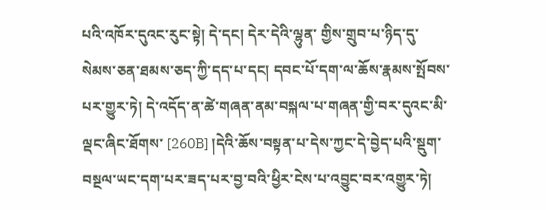པའི་འཁོར་དུའང་རུང་སྟེ། དེ་དང། དེར་དེའི་ལྷུན་ གྱིས་གྲུབ་པ་ཉིད་དུ་སེམས་ཅན་ཐམས་ཅད་ཀྱི་དད་པ་དང། དབང་པོ་དག་ལ་ཆོས་རྣམས་སྤོབས་པར་གྱུར་ཏེ། དེ་འདོད་ན་ཚེ་གཞན་ནམ་བསྐལ་པ་གཞན་གྱི་བར་དུའང་མི་ལྡང་ཞིང་ཐོགས་ [260B] །དེའི་ཆོས་བསྟན་པ་དེས་ཀྱང་དེ་བྱེད་པའི་སྡུག་བསྔལ་ཡང་དག་པར་ཟད་པར་བྱ་བའི་ཕྱིར་ངེས་པ་འབྱུང་བར་འགྱུར་ཏེ།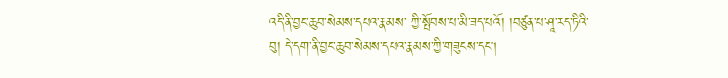འདི་ནི་བྱང་ཆུབ་སེམས་དཔའ་རྣམས་ ཀྱི་སྤོབས་པ་མི་ཟད་པའོ། །བཙུན་པ་ཤཱ་རད་ཏིའི་བུ། དེ་དག་ནི་བྱང་ཆུབ་སེམས་དཔའ་རྣམས་ཀྱི་གཟུངས་དང།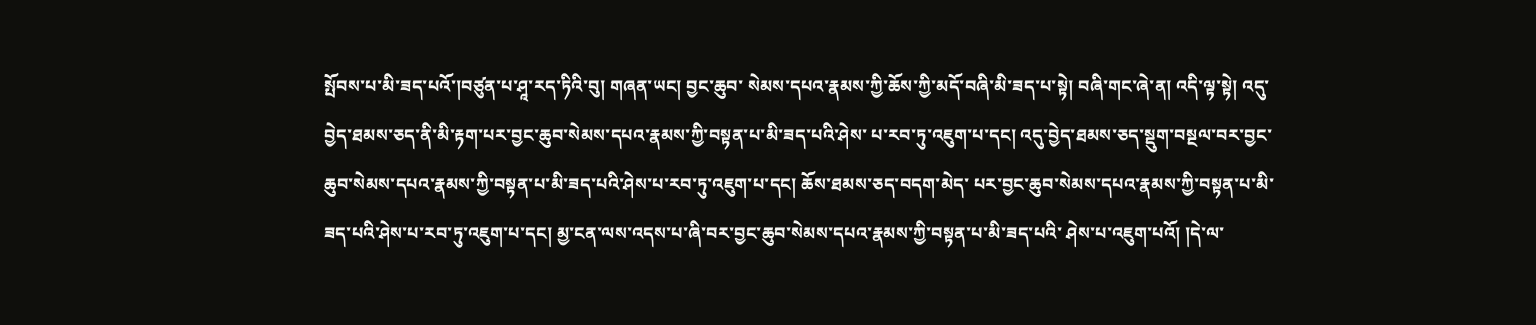སྤོབས་པ་མི་ཟད་པའོ་།བཙུན་པ་ཤཱ་རད་ཏིའི་བུ། གཞན་ཡང། བྱང་ཆུབ་ སེམས་དཔའ་རྣམས་ཀྱི་ཆོས་ཀྱི་མདོ་བཞི་མི་ཟད་པ་སྟེ། བཞི་གང་ཞེ་ན། འདི་ལྟ་སྟེ། འདུ་བྱེད་ཐམས་ཅད་ནི་མི་རྟག་པར་བྱང་ཆུབ་སེམས་དཔའ་རྣམས་ཀྱི་བསྟན་པ་མི་ཟད་པའི་ཤེས་ པ་རབ་ཏུ་འཇུག་པ་དང། འདུ་བྱེད་ཐམས་ཅད་སྡུག་བསྔལ་བར་བྱང་ཆུབ་སེམས་དཔའ་རྣམས་ཀྱི་བསྟན་པ་མི་ཟད་པའི་ཤེས་པ་རབ་ཏུ་འཇུག་པ་དང། ཆོས་ཐམས་ཅད་བདག་མེད་ པར་བྱང་ཆུབ་སེམས་དཔའ་རྣམས་ཀྱི་བསྟན་པ་མི་ཟད་པའི་ཤེས་པ་རབ་ཏུ་འཇུག་པ་དང། མྱ་ངན་ལས་འདས་པ་ཞི་བར་བྱང་ཆུབ་སེམས་དཔའ་རྣམས་ཀྱི་བསྟན་པ་མི་ཟད་པའི་ ཤེས་པ་འཇུག་པའོ། །དེ་ལ་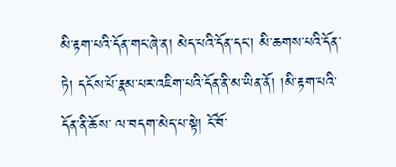མི་རྟག་པའི་དོན་གང་ཞེ་ན། མེད་པའི་དོན་དང། མི་ཆགས་པའི་དོན་ཏེ། དངོས་པོ་རྣམ་པར་འཇིག་པའི་དོན་ནི་མ་ཡིན་ནོ། །མི་རྟག་པའི་དོན་ནི་ཆོས་ ལ་བདག་མེད་པ་སྟེ། ངོ་བོ་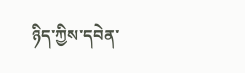ཉིད་ཀྱིས་དབེན་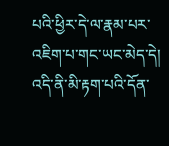པའི་ཕྱིར་དེ་ལ་རྣམ་པར་འཇིག་པ་གང་ཡང་མེད་དེ། འདི་ནི་མི་རྟག་པའི་དོན་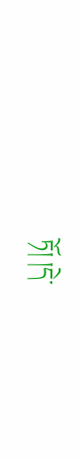ཏོ། །དེ་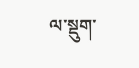ལ་སྡུག་